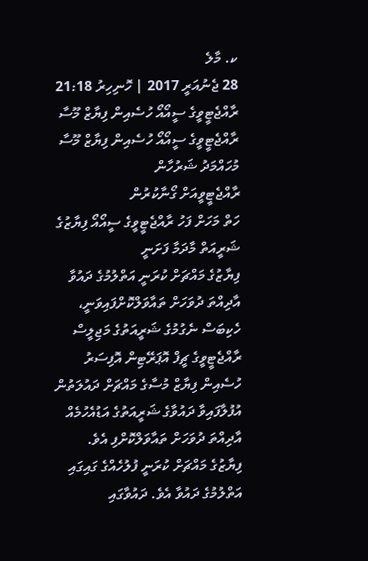ކ. މާލެ
28 ޖެނުއަރީ 2017 | ހޮނިހިރު 21:18
ރާއްޖެޓީވީގެ ސީއޯއޯ ހުސެއިން ފިޔާޒް މޫސާ
ރާއްޖެޓީވީގެ ސީއޯއޯ ހުސެއިން ފިޔާޒް މޫސާ
މުހައްމަދު ޝަރުހާން
ރާއްޖެޓީވީއަށް ގޯނާކުރުން
ހަތް މަހަށް ފަހު ރާއްޖެޓީވީގެ ސީއޯއޯ ފިޔާޒުގެ ޝަރީއަތް މާދަމާ ފަށަނީ
ފިޔާޒުގެ މައްޗަށް ކުރަނީ އަތްލުމުގެ ދައުވާ
އާދިއްތަ ދުވަހަށް ތައާވަލްކޮށްފައިވަނީ، ހެކިބަސް ނެގުމުގެ ޝަރީއަތުގެ މަޖިލީސް
ރާއްޖެޓީވީގެ ޗީފް އޮޕަރޭޓިން އޮފިސަރު ހުސެއިން ފިޔާޒް މުސާގެ މައްޗަށް ދައުލަތުން އުފުލާފައިވާ ދައުވާގެ ޝަރީއަތުގެ އަޑުއެހުމެއް އާދިއްތަ ދުވަހަށް ތައާވަލްކޮށްފި އެވެ.
ފިޔާޒުގެ މައްޗަށް ކުރަނީ ފުލުހެއްގެ ގައިގައި އަތްލުމުގެ ދައުވާ އެވެ. ދައުވާގައި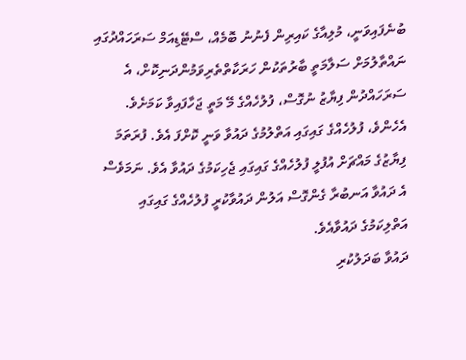ބުނެފައިވަނީ، މުލިއާގެ ކައިރިން ފެނުނު ބޮމެއް، ސްޓޭޑިއަމް ސަރަހައްދުގައި ނައްތާލުމަށް ސަލާމަތީ ބާރުތަކުން ހަރަކާތްތެރިވަމުންދަނިކޮށް، އެ ސަރަހައްދުން ފިޔާޒު ނުގޮސް، ފުލުހެއްގެ މޭ މަތީ ޖަހާފައިވާ ކަމަށެވެ. އެހެންވެ، ފުލުހެއްގެ ގައިގައި އަތްލުމުގެ ދައުވާ ވަނީ ކޮށްފަ އެވެ. ފުރަތަމަ ފިޔާޒުގެ މައްޗަށް އުފުލީ ފުލުހެއްގެ ގައިގައި ޖެހިކަމުގެ ދައުވާ އެވެ. ނަމަވެސް އެ ދައުވާ އަނބުރާ ގެންގޮސް އަލުން ދައުވާކުރީ ފުލުހެއްގެ ގައިގައި އަތްލިކަމުގެ ދައުވާއެވެ.
ދައުވާ ބަދަލުކުރި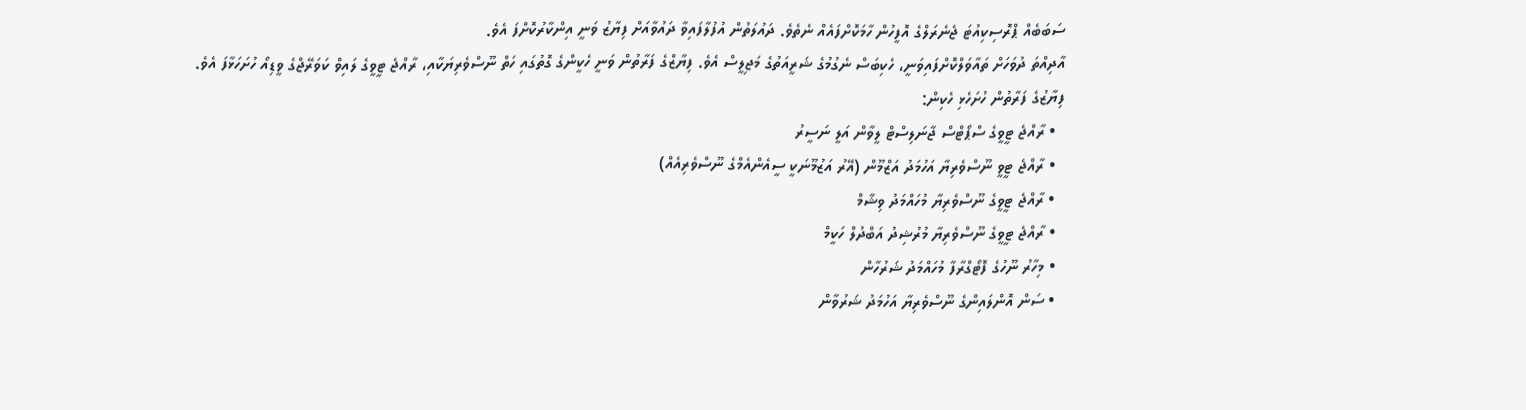ސަބަބެއް ޕްރޮސިކިއުޓަ ޖެނެރަލްގެ އޮފީހުން ހާމަކޮށްފައެއް ނެތެވެ. ދައުލަތުން އުފުލާފައިވާ ދައުވާއަށް ފިޔާޒު ވަނީ އިންކާރުކޮށްފަ އެވެ.
އާދިއްތަ ދުވަހަށް ތައާވަލްކޮށްފައިވަނީ، ހެކިބަސް ނެގުމުގެ ޝަރީއަތުގެ މަޖިލީސް އެވެ. ފިޔާޒްގެ ފަރާތުން ވަނީ ހެކީންގެ ގޮތުގައި ހަތް ނޫސްވެރިޔަކާއި، ރާއްޖެ ޓީވީގެ ލައިވް ކަވަރޭޖްގެ ވީޑިއޯ ހުށަހަޅާފަ އެވެ.
ފިޔާޒުގެ ފަރާތުން ހުށަހެޅި ހެކިން:
  • ރާއްޖެ ޓީވީގެ ސްޕޯޓްސް ޖާނަލިސްޓް ލީވާން އަލީ ނަސީރު
  • ރާއްޖެ ޓީވީ ނޫސްވެރިޔާ އަހުމަދު އަޒްމޫން (އޭރު އަޒުމޫނަކީ ސީއެންއެމްގެ ނޫސްވެރިއެއް)
  • ރާއްޖެ ޓީވީގެ ނޫސްވެރިޔާ މުހައްމަދު ވިޝާމް
  • ރާއްޖެ ޓީވީގެ ނޫސްވެރިޔާ މުރުޝިދު އަބްދުލް ހަކީމް
  • މިހާރު ނޫހުގެ ފޮޓޯގްރާފާ މުހައްމަދު ޝަރުހާން
  • ސަން އޮންލައިންގެ ނޫސްވެރިޔާ އަހުމަދު ޝަރުވާން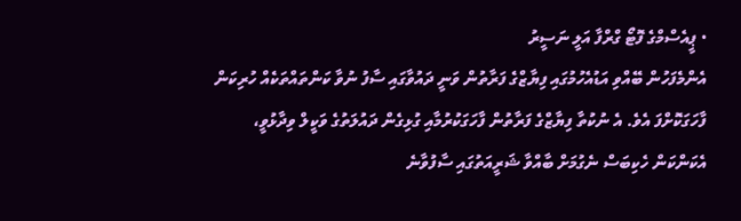• ޕީއެސްމްގެ ފޮޓޯ ގްރްފާ އަލީ ނަސީރު
އެންމެފަހުން ބޭއްވި އަޑުއެހުމުގައި ފިޔާޒްގެ ފަރާތުން ވަނީ ދައުވާގައި ސާފު ނުވާ ކަންތައްތަކެއް ހުރިކަން ފާހަގަކޮށްފަ އެވެ. އެ ނުކުތާ ފިޔާޒްގެ ފަރާތުން ފާހަގަކުރުމާއި ގުޅިގެން ދައުލަތުގެ ވަކީލް ވިދާޅުވީ، އެކަންކަން ހެކިބަސް ނެގުމަށް ބާއްވާ ޝަރީއަތުގައި ސާފުވާނެ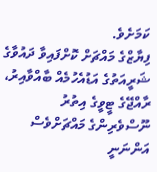ކަމަށެވެ.
ފިޔާޒްގެ މައްޗަށް ކޮށްފައިވާ ދައުވާގެ ޝަރީއަތުގެ އަޑުއެހުމެއް ބާއްވާއިރު، ރާއްޖޭގެ ޓީވީގެ އިތުރު ނޫސްވެރިންގެ މައްޗަށްވެސް އަންނަނީ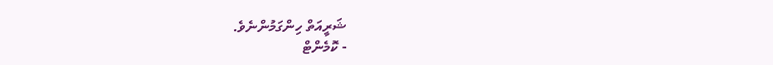ޝަރީއަތް ހިންގަމުންނެވެ.
- ކޮމެންޓް